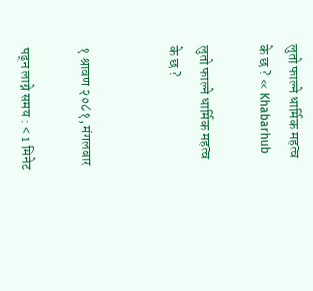लुतो फाल्ने धार्मिक महत्व के छ ? « Khabarhub

लुतो फाल्ने धार्मिक महत्व के छ ?


१ श्रावण २०८१, मंगलबार

पढ्न लाग्ने समय : < 1 मिनेट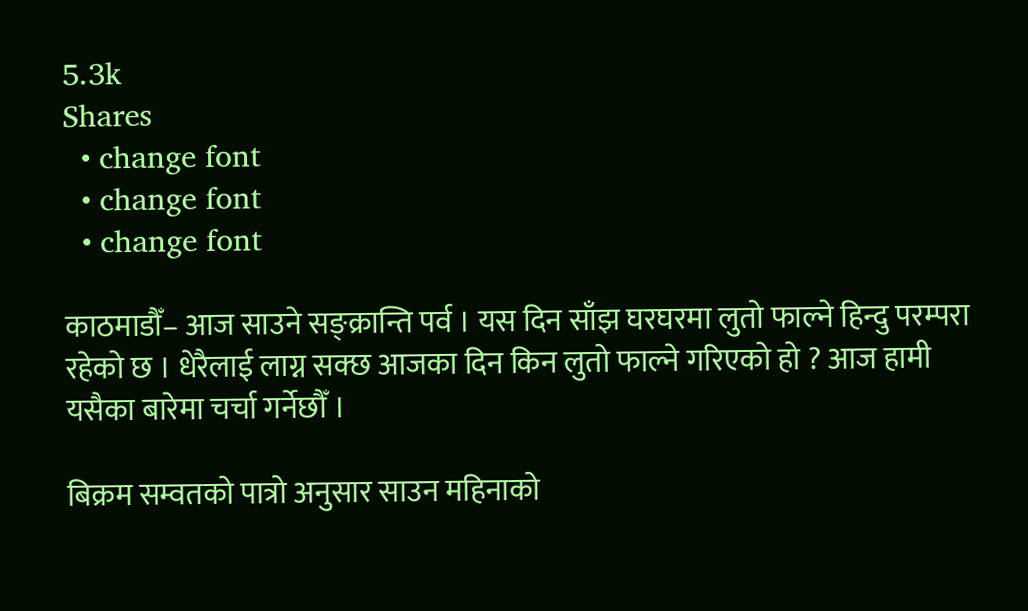5.3k
Shares
  • change font
  • change font
  • change font

काठमाडौँ– आज साउने सङ्क्रान्ति पर्व । यस दिन साँझ घरघरमा लुतो फाल्ने हिन्दु परम्परा रहेको छ । धेरैलाई लाग्न सक्छ आजका दिन किन लुतो फाल्ने गरिएको हो ? आज हामी यसैका बारेमा चर्चा गर्नेछौँ ।

बिक्रम सम्वतको पात्रो अनुसार साउन महिनाको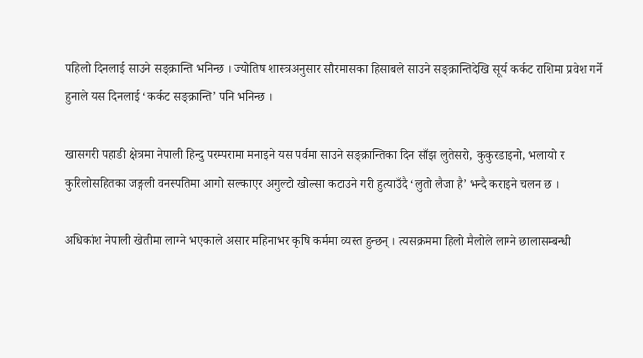पहिलो दिनलाई साउने सङ्क्रान्ति भनिन्छ । ज्योतिष शास्त्रअनुसार सौरमासका हिसाबले साउने सङ्क्रान्तिदेखि सूर्य कर्कट राशिमा प्रवेश गर्ने हुनाले यस दिनलाई ‘कर्कट सङ्क्रान्ति’ पनि भनिन्छ ।

खासगरी पहाडी क्षेत्रमा नेपाली हिन्दु परम्परामा मनाइने यस पर्वमा साउने सङ्क्रान्तिका दिन साँझ लुतेसरो, कुकुरडाइनो, भलायो र कुरिलोसहितका जङ्गली वनस्पतिमा आगो सल्काएर अगुल्टो खोल्सा कटाउने गरी हुत्याउँदै ‘लुतो लैजा है’ भन्दै कराइने चलन छ ।

अधिकांश नेपाली खेतीमा लाग्ने भएकाले असार महिनाभर कृषि कर्ममा व्यस्त हुन्छन् । त्यसक्रममा हिलो मैलोले लाग्ने छालासम्बन्धी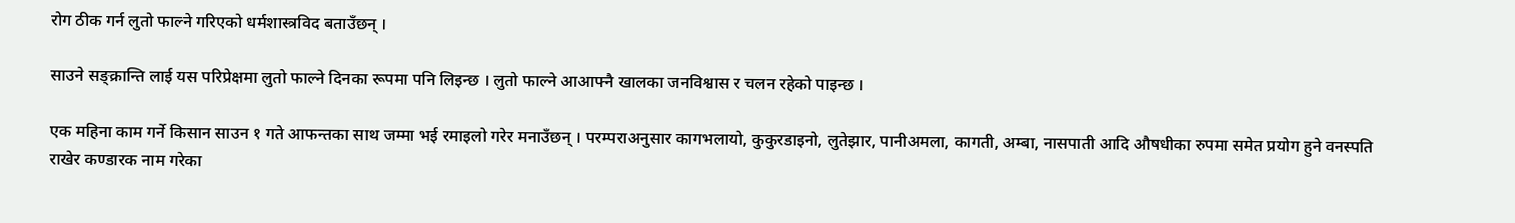रोग ठीक गर्न लुतो फाल्ने गरिएको धर्मशास्त्रविद बताउँछन् ।

साउने सङ्क्रान्ति लाई यस परिप्रेक्षमा लुतो फाल्ने दिनका रूपमा पनि लिइन्छ । लुतो फाल्ने आआफ्नै खालका जनविश्वास र चलन रहेको पाइन्छ ।

एक महिना काम गर्ने किसान साउन १ गते आफन्तका साथ जम्मा भई रमाइलो गरेर मनाउँछन् । परम्पराअनुसार कागभलायो, कुकुरडाइनो, लुतेझार, पानीअमला, कागती, अम्बा, नासपाती आदि औषधीका रुपमा समेत प्रयोग हुने वनस्पति राखेर कण्डारक नाम गरेका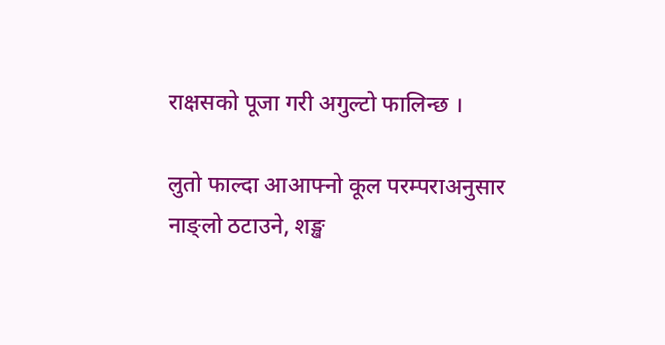राक्षसको पूजा गरी अगुल्टो फालिन्छ ।

लुतो फाल्दा आआफ्नो कूल परम्पराअनुसार नाङ्लो ठटाउने, शङ्ख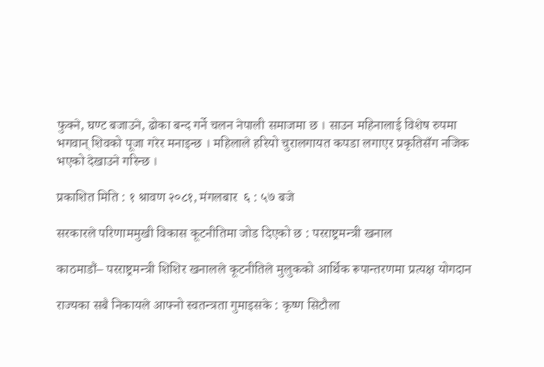फुक्ने, घण्ट बजाउने, ढोका बन्द गर्ने चलन नेपाली समाजमा छ । साउन महिनालाई विशेष रुपमा भगवान् शिवको पूजा गरेर मनाइन्छ । महिलाले हरियो चुरालगायत कपडा लगाएर प्रकृतिसँग नजिक भएको देखाउने गरिन्छ ।

प्रकाशित मिति : १ श्रावण २०८१, मंगलबार  ६ : ५७ बजे

सरकारले परिणाममुखी विकास कूटनीतिमा जोड दिएको छ : परराष्ट्रमन्त्री खनाल

काठमाडौं– परराष्ट्रमन्त्री शिशिर खनालले कूटनीतिले मुलुकको आर्थिक रूपान्तरणमा प्रत्यक्ष योगदान

राज्यका सबै निकायले आफ्नो स्वतन्त्रता गुमाइसके : कृष्ण सिटौला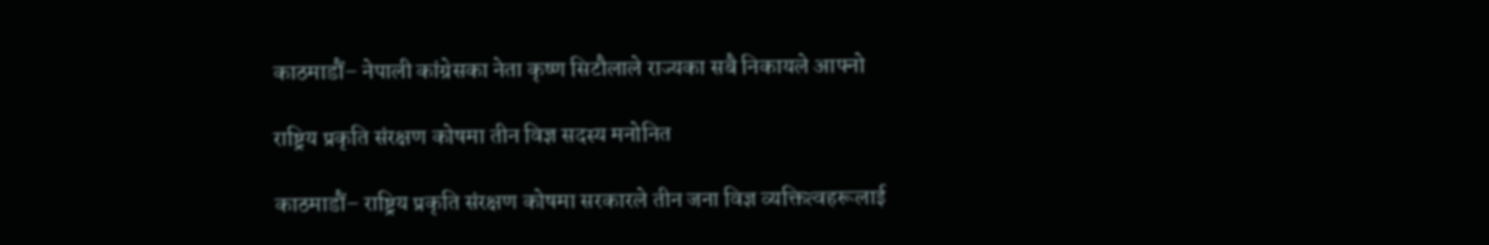काठमाडौं– नेपाली कांग्रेसका नेता कृष्ण सिटौलाले राज्यका सबै निकायले आफ्नो

राष्ट्रिय प्रकृति संरक्षण कोषमा तीन विज्ञ सदस्य मनोनित

काठमाडौं– राष्ट्रिय प्रकृति संरक्षण कोषमा सरकारले तीन जना विज्ञ व्यक्तित्वहरूलाई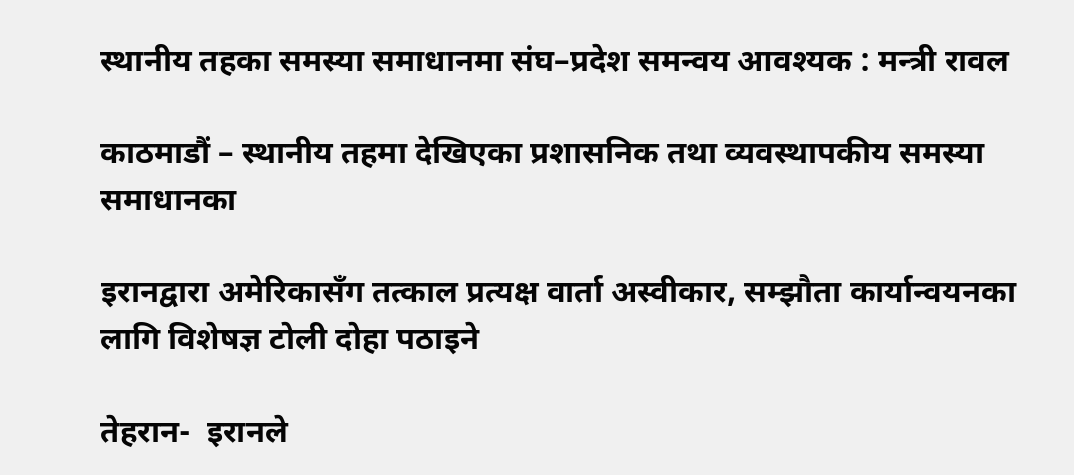स्थानीय तहका समस्या समाधानमा संघ–प्रदेश समन्वय आवश्यक : मन्त्री रावल

काठमाडौं – स्थानीय तहमा देखिएका प्रशासनिक तथा व्यवस्थापकीय समस्या समाधानका

इरानद्वारा अमेरिकासँग तत्काल प्रत्यक्ष वार्ता अस्वीकार, सम्झौता कार्यान्वयनका लागि विशेषज्ञ टोली दोहा पठाइने

तेहरान-  इरानले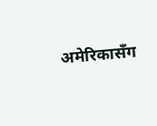अमेरिकासँग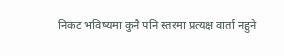निकट भविष्यमा कुनै पनि स्तरमा प्रत्यक्ष वार्ता नहुने